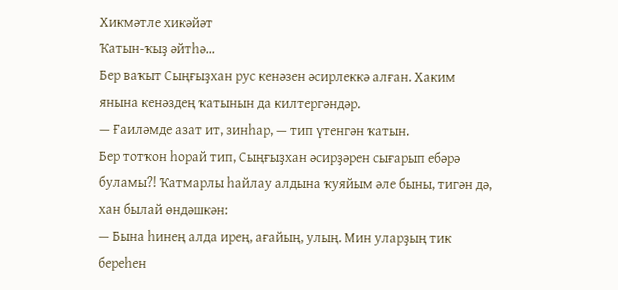Хикмәтле хикәйәт
Ҡатын-ҡыҙ әйтһә...
Бер ваҡыт Сыңғыҙхан рус кенәзен әсирлеккә алған. Хаким янына кенәздең ҡатынын да килтергәндәр.
— Ғаиләмде азат ит, зинһар, — тип үтенгән ҡатын.
Бер тотҡон һорай тип, Сыңғыҙхан әсирҙәрен сығарып ебәрә буламы?! Ҡатмарлы һайлау алдына ҡуяйым әле быны, тигән дә, хан былай өндәшкән:
— Бына һинең алда ирең, ағайың, улың. Мин уларҙың тик береһен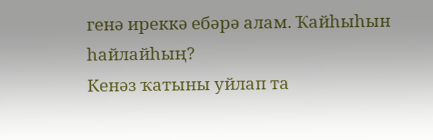генә иреккә ебәрә алам. Ҡайһыһын һайлайһың?
Кенәз ҡатыны уйлап та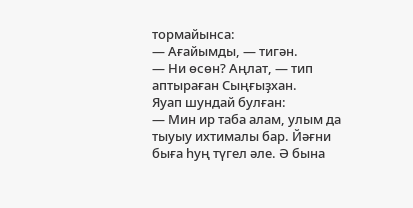тормайынса:
— Ағайымды, — тигән.
— Ни өсөн? Аңлат, — тип аптыраған Сыңғыҙхан.
Яуап шундай булған:
— Мин ир таба алам, улым да тыуыу ихтималы бар. Йәғни быға һуң түгел әле. Ә бына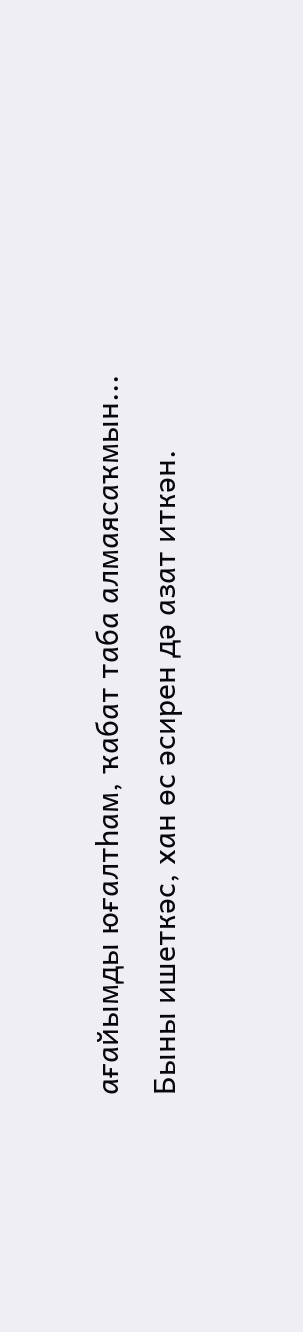ағайымды юғалтһам, ҡабат таба алмаясаҡмын...
Быны ишеткәс, хан өс әсирен дә азат иткән.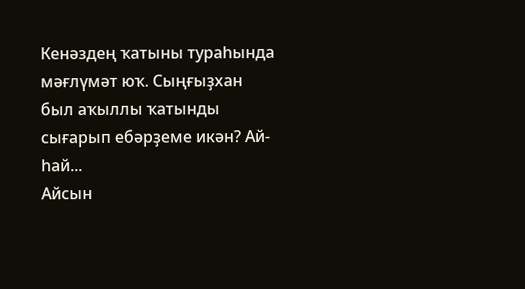Кенәздең ҡатыны тураһында мәғлүмәт юҡ. Сыңғыҙхан был аҡыллы ҡатынды сығарып ебәрҙеме икән? Ай-һай...
Айсын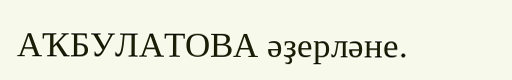АҠБУЛАТОВА әҙерләне.